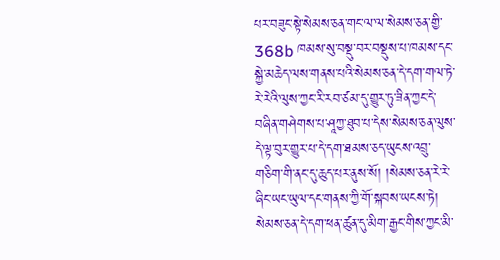པར་བཟུང་སྟེ་སེམས་ཅན་གང་ལ་ལ་སེམས་ཅན་གྱི་ 368b ཁམས་སུ་བསྡུ་བར་བསྡུས་པ་ཁམས་དང་སྐྱེ་མཆེད་ལས་གནས་པའི་སེམས་ཅན་དེ་དག་གལ་ཏེ་རེ་རེའི་ལུས་ཀྱང་རི་རབ་ཙམ་དུ་གྱུར་ཏུ་ཟིན་ཀྱང་དེ་བཞིན་གཤེགས་པ་ཤཱཀྱ་ཐུབ་པ་དེས་སེམས་ཅན་ལུས་དེ་ལྟ་བུར་གྱུར་པ་དེ་དག་ཐམས་ཅད་ཡུངས་འབྲུ་གཅིག་གི་ནང་དུ་ཆུད་པར་ནུས་སོ། །སེམས་ཅན་རེ་རེ་ཞིང་ཡང་ཡུལ་དང་གནས་ཀྱི་གོ་སྐབས་ཡངས་ཏེ། སེམས་ཅན་དེ་དག་ཕན་ཚུན་དུ་མིག་རྒྱང་གིས་ཀྱང་མི་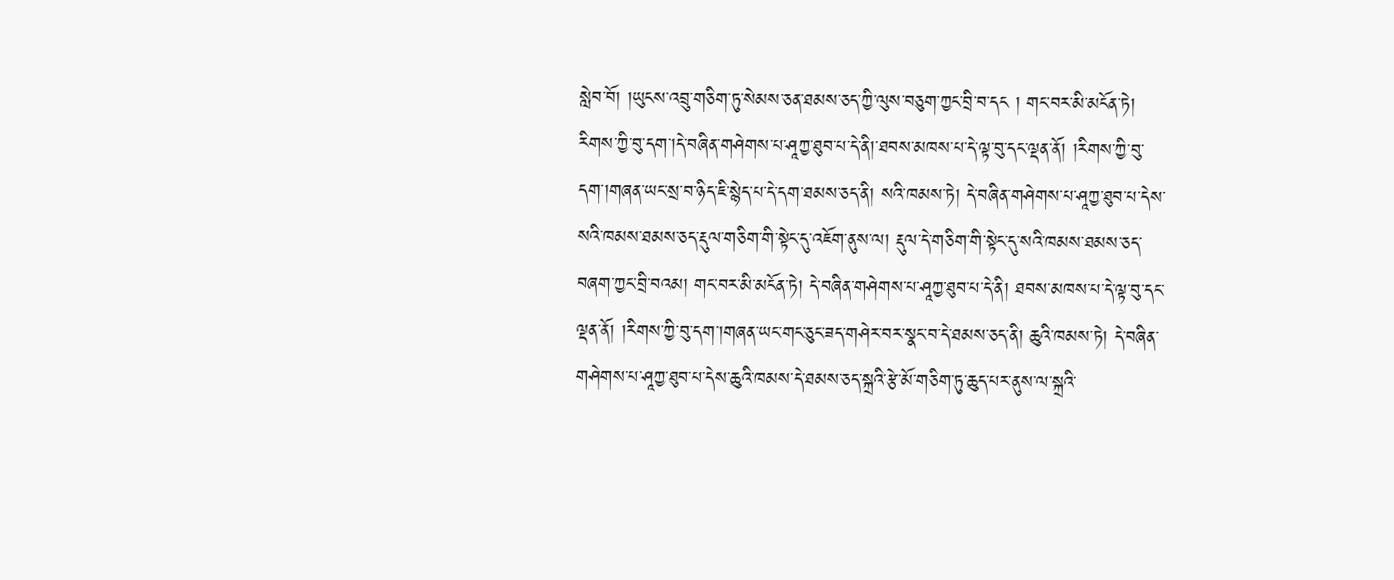སླེབ་བོ། །ཡུངས་འབྲུ་གཅིག་ཏུ་སེམས་ཅན་ཐམས་ཅད་ཀྱི་ལུས་བཅུག་ཀྱང་བྲི་བ་དང ། གང་བར་མི་མངོན་ཏེ། རིགས་ཀྱི་བུ་དག་།དེ་བཞིན་གཤེགས་པ་ཤཱཀྱ་ཐུབ་པ་དེ་ནི།་ཐབས་མཁས་པ་དེ་ལྟ་བུ་དང་ལྡན་ནོ། །རིགས་ཀྱི་བུ་དག་།གཞན་ཡང་སྲ་བ་ཉིད་ཇི་སྙེད་པ་དེ་དག་ཐམས་ཅད་ནི། སའི་ཁམས་ཏེ། དེ་བཞིན་གཤེགས་པ་ཤཱཀྱ་ཐུབ་པ་དེས་སའི་ཁམས་ཐམས་ཅད་རྡུལ་གཅིག་གི་སྟེང་དུ་འཇོག་ནུས་ལ། རྡུལ་དེ་གཅིག་གི་སྟེང་དུ་སའི་ཁམས་ཐམས་ཅད་བཞག་ཀྱང་བྲི་བའམ། གང་བར་མི་མངོན་ཏེ། དེ་བཞིན་གཤེགས་པ་ཤཱཀྱ་ཐུབ་པ་དེ་ནི། ཐབས་མཁས་པ་དེ་ལྟ་བུ་དང་ལྡན་ནོ། །རིགས་ཀྱི་བུ་དག་།གཞན་ཡང་གང་ཅུང་ཟད་གཤེར་བར་སྣང་བ་དེ་ཐམས་ཅད་ནི། ཆུའི་ཁམས་ཏེ། དེ་བཞིན་གཤེགས་པ་ཤཱཀྱ་ཐུབ་པ་དེས་ཆུའི་ཁམས་དེ་ཐམས་ཅད་སྐྲའི་རྩེ་མོ་གཅིག་ཏུ་ཆུད་པར་ནུས་ལ་སྐྲའི་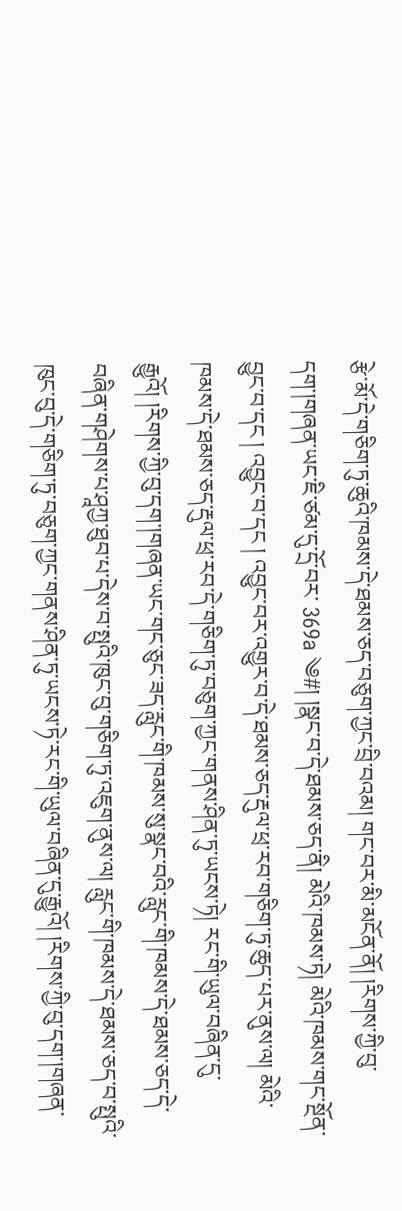རྩེ་མོ་དེ་གཅིག་ཏུ་ཆུའི་ཁམས་དེ་ཐམས་ཅད་བཅུག་ཀྱང་བྲི་བའམ། གང་བར་མི་མངོན་ནོ། །རིགས་ཀྱི་བུ་དག་།གཞན་ཡང་ཇི་ཙམ་དུ་དྲོ་བར་ 369a ༄#། །སྣང་བ་དེ་ཐམས་ཅད་ནི། མེའི་ཁམས་ཏེ། མེའི་ཁམས་གང་སྔོན་བྱུང་བ་དང ། འབྱུང་བ་དང ། འབྱུང་བར་འགྱུར་བ་དེ་ཐམས་ཅད་རྡུལ་ཕྲ་རབ་གཅིག་ཏུ་ཆུད་པར་ནུས་ལ། མེའི་ཁམས་དེ་ཐམས་ཅད་རྡུལ་ཕྲ་རབ་དེ་གཅིག་ཏུ་བཅུག་ཀྱང་གནས་ཤིན་ཏུ་ཡངས་ཏེ། རང་གི་ཡུལ་བཞིན་དུ་རྒྱུའོ། །རིགས་ཀྱི་བུ་དག་།གཞན་ཡང་གང་ཅུང་ཟད་རླུང་གི་ཁམས་སུ་སྣང་བའི་རླུང་གི་ཁམས་དེ་ཐམས་ཅད་དེ་བཞིན་གཤེགས་པ་ཤཱཀྱ་ཐུབ་པ་དེས་བ་སྤུའི་ཁུང་བུ་གཅིག་ཏུ་འཇུག་ནུས་ལ། རླུང་གི་ཁམས་དེ་ཐམས་ཅད་བ་སྤུའི་ཁུང་བུ་དེ་གཅིག་ཏུ་བཅུག་ཀྱང་གནས་ཤིན་ཏུ་ཡངས་ཏེ་རང་གི་ཡུལ་བཞིན་དུ་རྒྱུའོ། །རིགས་ཀྱི་བུ་དག་།གཞན་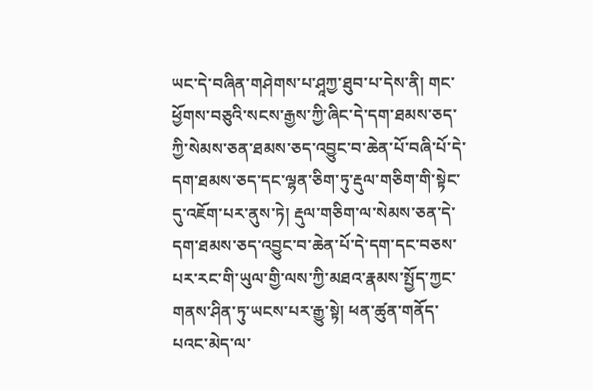ཡང་དེ་བཞིན་གཤེགས་པ་ཤཱཀྱ་ཐུབ་པ་དེས་ནི། གང་ཕྱོགས་བཅུའི་སངས་རྒྱས་ཀྱི་ཞིང་དེ་དག་ཐམས་ཅད་ཀྱི་སེམས་ཅན་ཐམས་ཅད་འབྱུང་བ་ཆེན་པོ་བཞི་པོ་དེ་དག་ཐམས་ཅད་དང་ལྷན་ཅིག་ཏུ་རྡུལ་གཅིག་གི་སྟེང་དུ་འཇོག་པར་ནུས་ཏེ། རྡུལ་གཅིག་ལ་སེམས་ཅན་དེ་དག་ཐམས་ཅད་འབྱུང་བ་ཆེན་པོ་དེ་དག་དང་བཅས་པར་རང་གི་ཡུལ་གྱི་ལས་ཀྱི་མཐའ་རྣམས་སྤྱོད་ཀྱང་གནས་ཤིན་ཏུ་ཡངས་པར་རྒྱུ་སྟེ། ཕན་ཚུན་གནོད་པའང་མེད་ལ་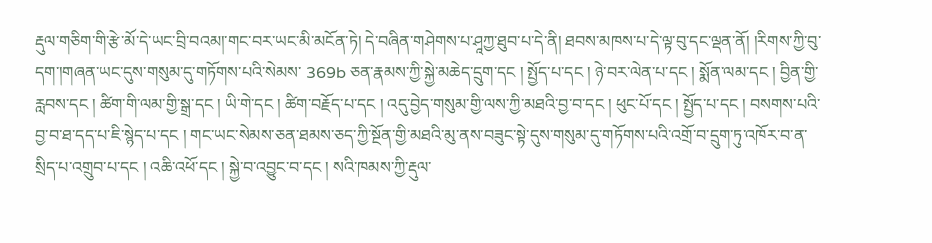རྡུལ་གཅིག་གི་རྩེ་མོ་དེ་ཡང་བྲི་བའམ།་གང་བར་ཡང་མི་མངོན་ཏེ། དེ་བཞིན་གཤེགས་པ་ཤཱཀྱ་ཐུབ་པ་དེ་ནི། ཐབས་མཁས་པ་དེ་ལྟ་བུ་དང་ལྡན་ནོ། །རིགས་ཀྱི་བུ་དག་།གཞན་ཡང་དུས་གསུམ་དུ་གཏོགས་པའི་སེམས་ 369b ཅན་རྣམས་ཀྱི་སྐྱེ་མཆེད་དྲུག་དང ། སྤྱོད་པ་དང ། ཉེ་བར་ལེན་པ་དང ། སྨོན་ལམ་དང ། བྱིན་གྱི་རླབས་དང ། ཚིག་གི་ལམ་གྱི་སྒྲ་དང ། ཡི་གེ་དང ། ཚིག་བརྗོད་པ་དང ། འདུ་བྱེད་གསུམ་གྱི་ལས་ཀྱི་མཐའི་བྱ་བ་དང ། ཕུང་པོ་དང ། སྤྱོད་པ་དང ། བསགས་པའི་བྱ་བ་ཐ་དད་པ་ཇི་སྙེད་པ་དང ། གང་ཡང་སེམས་ཅན་ཐམས་ཅད་ཀྱི་སྔོན་གྱི་མཐའི་མུ་ནས་བཟུང་སྟེ་དུས་གསུམ་དུ་གཏོགས་པའི་འགྲོ་བ་དྲུག་ཏུ་འཁོར་བ་ན་སྲིད་པ་འགྲུབ་པ་དང ། འཆི་འཕོ་དང ། སྐྱེ་བ་འབྱུང་བ་དང ། སའི་ཁམས་ཀྱི་རྡུལ་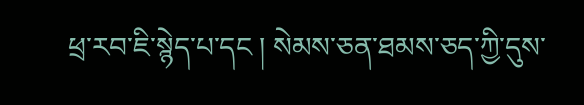ཕྲ་རབ་ཇི་སྙེད་པ་དང ། སེམས་ཅན་ཐམས་ཅད་ཀྱི་དུས་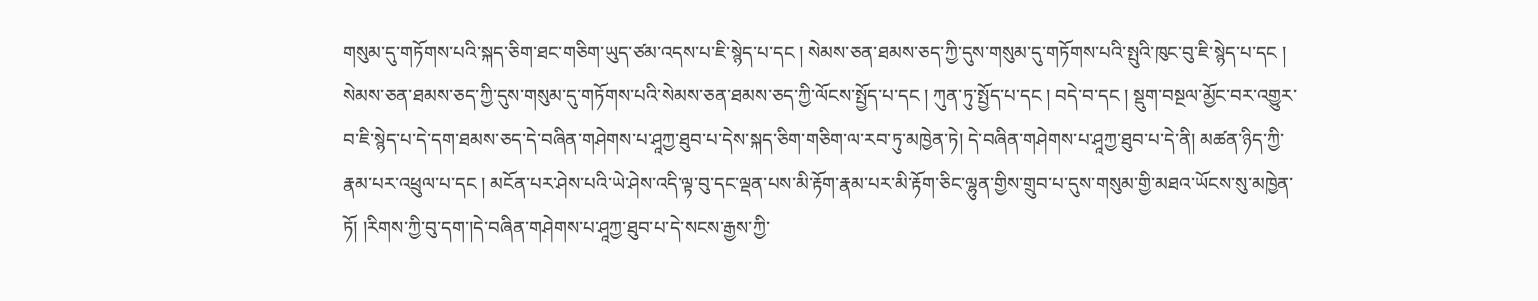གསུམ་དུ་གཏོགས་པའི་སྐད་ཅིག་ཐང་གཅིག་ཡུད་ཙམ་འདས་པ་ཇི་སྙེད་པ་དང ། སེམས་ཅན་ཐམས་ཅད་ཀྱི་དུས་གསུམ་དུ་གཏོགས་པའི་སྤུའི་ཁུང་བུ་ཇི་སྙེད་པ་དང ། སེམས་ཅན་ཐམས་ཅད་ཀྱི་དུས་གསུམ་དུ་གཏོགས་པའི་སེམས་ཅན་ཐམས་ཅད་ཀྱི་ལོངས་སྤྱོད་པ་དང ། ཀུན་ཏུ་སྤྱོད་པ་དང ། བདེ་བ་དང ། སྡུག་བསྔལ་མྱོང་བར་འགྱུར་བ་ཇི་སྙེད་པ་དེ་དག་ཐམས་ཅད་དེ་བཞིན་གཤེགས་པ་ཤཱཀྱ་ཐུབ་པ་དེས་སྐད་ཅིག་གཅིག་ལ་རབ་ཏུ་མཁྱེན་ཏེ། དེ་བཞིན་གཤེགས་པ་ཤཱཀྱ་ཐུབ་པ་དེ་ནི། མཚན་ཉིད་ཀྱི་རྣམ་པར་འཕྲུལ་པ་དང ། མངོན་པར་ཤེས་པའི་ཡེ་ཤེས་འདི་ལྟ་བུ་དང་ལྡན་པས་མི་རྟོག་རྣམ་པར་མི་རྟོག་ཅིང་ལྷུན་གྱིས་གྲུབ་པ་དུས་གསུམ་གྱི་མཐའ་ཡོངས་སུ་མཁྱེན་ཏོ། །རིགས་ཀྱི་བུ་དག་།དེ་བཞིན་གཤེགས་པ་ཤཱཀྱ་ཐུབ་པ་དེ་སངས་རྒྱས་ཀྱི་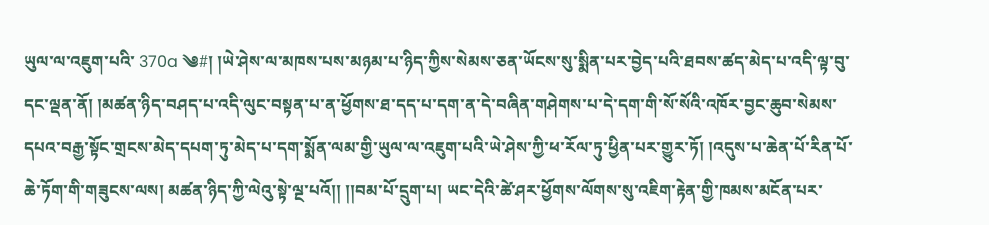ཡུལ་ལ་འཇུག་པའི་ 370a ༄#། །ཡེ་ཤེས་ལ་མཁས་པས་མཉམ་པ་ཉིད་ཀྱིས་སེམས་ཅན་ཡོངས་སུ་སྨིན་པར་བྱེད་པའི་ཐབས་ཚད་མེད་པ་འདི་ལྟ་བུ་དང་ལྡན་ནོ། །མཚན་ཉིད་བཤད་པ་འདི་ལུང་བསྟན་པ་ན་ཕྱོགས་ཐ་དད་པ་དག་ན་དེ་བཞིན་གཤེགས་པ་དེ་དག་གི་སོ་སོའི་འཁོར་བྱང་ཆུབ་སེམས་དཔའ་བརྒྱ་སྟོང་གྲངས་མེད་དཔག་ཏུ་མེད་པ་དག་སྨོན་ལམ་གྱི་ཡུལ་ལ་འཇུག་པའི་ཡེ་ཤེས་ཀྱི་ཕ་རོལ་ཏུ་ཕྱིན་པར་གྱུར་ཏོ། །འདུས་པ་ཆེན་པོ་རིན་པོ་ཆེ་ཏོག་གི་གཟུངས་ལས། མཚན་ཉིད་ཀྱི་ལེའུ་སྟེ་ལྔ་པའོ།། །།བམ་པོ་དྲུག་པ། ཡང་དེའི་ཚེ་ཤར་ཕྱོགས་ལོགས་སུ་འཇིག་རྟེན་གྱི་ཁམས་མངོན་པར་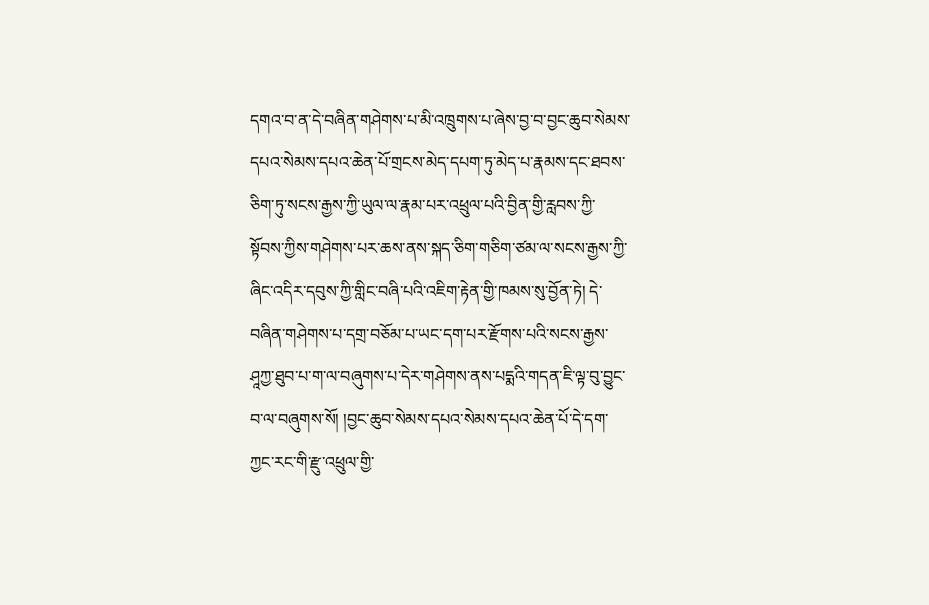དགའ་བ་ན་དེ་བཞིན་གཤེགས་པ་མི་འཁྲུགས་པ་ཞེས་བྱ་བ་བྱང་ཆུབ་སེམས་དཔའ་སེམས་དཔའ་ཆེན་པོ་གྲངས་མེད་དཔག་ཏུ་མེད་པ་རྣམས་དང་ཐབས་ཅིག་ཏུ་སངས་རྒྱས་ཀྱི་ཡུལ་ལ་རྣམ་པར་འཕྲུལ་པའི་བྱིན་གྱི་རླབས་ཀྱི་སྟོབས་ཀྱིས་གཤེགས་པར་ཆས་ནས་སྐད་ཅིག་གཅིག་ཙམ་ལ་སངས་རྒྱས་ཀྱི་ཞིང་འདིར་དབུས་ཀྱི་གླིང་བཞི་པའི་འཇིག་རྟེན་གྱི་ཁམས་སུ་བྱོན་ཏེ། དེ་བཞིན་གཤེགས་པ་དགྲ་བཅོམ་པ་ཡང་དག་པར་རྫོགས་པའི་སངས་རྒྱས་ཤཱཀྱ་ཐུབ་པ་ག་ལ་བཞུགས་པ་དེར་གཤེགས་ནས་པདྨའི་གདན་ཇི་ལྟ་བུ་བྱུང་བ་ལ་བཞུགས་སོ། །བྱང་ཆུབ་སེམས་དཔའ་སེམས་དཔའ་ཆེན་པོ་དེ་དག་ཀྱང་རང་གི་རྫུ་འཕྲུལ་གྱི་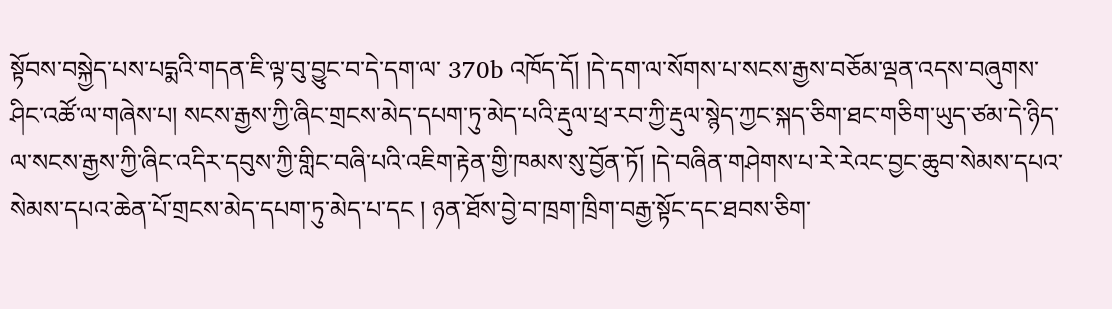སྟོབས་བསྐྱེད་པས་པདྨའི་གདན་ཇི་ལྟ་བུ་བྱུང་བ་དེ་དག་ལ་ 370b འཁོད་དོ། །དེ་དག་ལ་སོགས་པ་སངས་རྒྱས་བཅོམ་ལྡན་འདས་བཞུགས་ཤིང་འཚོ་ལ་གཞེས་པ། སངས་རྒྱས་ཀྱི་ཞིང་གྲངས་མེད་དཔག་ཏུ་མེད་པའི་རྡུལ་ཕྲ་རབ་ཀྱི་རྡུལ་སྙེད་ཀྱང་སྐད་ཅིག་ཐང་གཅིག་ཡུད་ཙམ་དེ་ཉིད་ལ་སངས་རྒྱས་ཀྱི་ཞིང་འདིར་དབུས་ཀྱི་གླིང་བཞི་པའི་འཇིག་རྟེན་གྱི་ཁམས་སུ་བྱོན་ཏོ། །དེ་བཞིན་གཤེགས་པ་རེ་རེའང་བྱང་ཆུབ་སེམས་དཔའ་སེམས་དཔའ་ཆེན་པོ་གྲངས་མེད་དཔག་ཏུ་མེད་པ་དང ། ཉན་ཐོས་བྱེ་བ་ཁྲག་ཁྲིག་བརྒྱ་སྟོང་དང་ཐབས་ཅིག་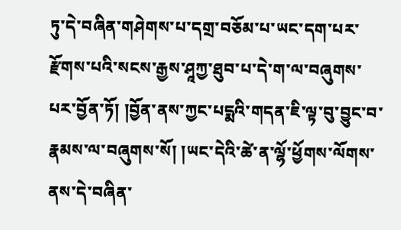ཏུ་དེ་བཞིན་གཤེགས་པ་དགྲ་བཅོམ་པ་ཡང་དག་པར་རྫོགས་པའི་སངས་རྒྱས་ཤཱཀྱ་ཐུབ་པ་དེ་ག་ལ་བཞུགས་པར་བྱོན་ཏོ། །བྱོན་ནས་ཀྱང་པདྨའི་གདན་ཇི་ལྟ་བུ་བྱུང་བ་རྣམས་ལ་བཞུགས་སོ། །ཡང་དེའི་ཚེ་ན་ལྷོ་ཕྱོགས་ལོགས་ནས་དེ་བཞིན་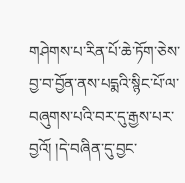གཤེགས་པ་རིན་པོ་ཆེ་ཏོག་ཅེས་བྱ་བ་བྱོན་ནས་པདྨའི་སྙིང་པོ་ལ་བཞུགས་པའི་བར་དུ་རྒྱས་པར་བྱའོ། །དེ་བཞིན་དུ་བྱང་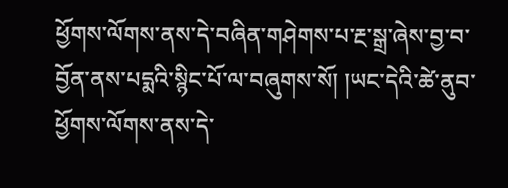ཕྱོགས་ལོགས་ནས་དེ་བཞིན་གཤེགས་པ་རྔ་སྒྲ་ཞེས་བྱ་བ་བྱོན་ནས་པདྨའི་སྙིང་པོ་ལ་བཞུགས་སོ། །ཡང་དེའི་ཚེ་ནུབ་ཕྱོགས་ལོགས་ནས་དེ་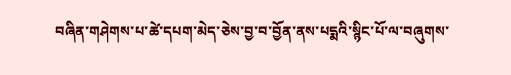བཞིན་གཤེགས་པ་ཚེ་དཔག་མེད་ཅེས་བྱ་བ་བྱོན་ནས་པདྨའི་སྙིང་པོ་ལ་བཞུགས་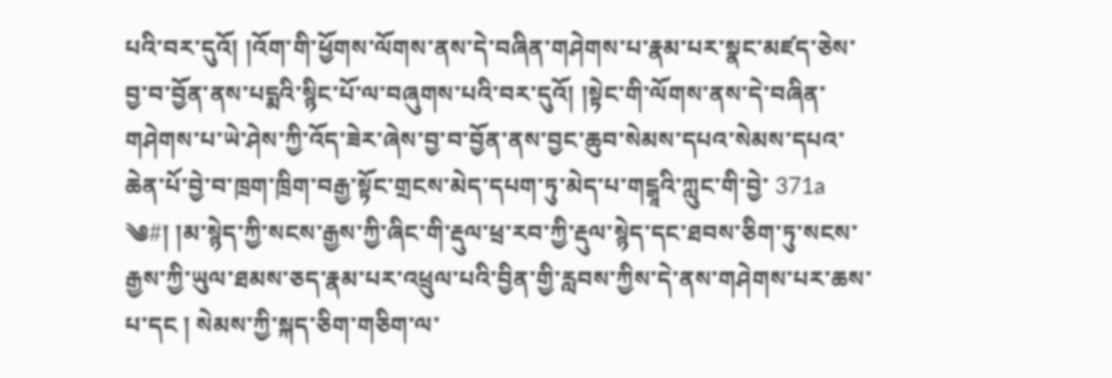པའི་བར་དུའོ། །འོག་གི་ཕྱོགས་ལོགས་ནས་དེ་བཞིན་གཤེགས་པ་རྣམ་པར་སྣང་མཛད་ཅེས་བྱ་བ་བྱོན་ནས་པདྨའི་སྙིང་པོ་ལ་བཞུགས་པའི་བར་དུའོ། །སྟེང་གི་ལོགས་ནས་དེ་བཞིན་གཤེགས་པ་ཡེ་ཤེས་ཀྱི་འོད་ཟེར་ཞེས་བྱ་བ་བྱོན་ནས་བྱང་ཆུབ་སེམས་དཔའ་སེམས་དཔའ་ཆེན་པོ་བྱེ་བ་ཁྲག་ཁྲིག་བརྒྱ་སྟོང་གྲངས་མེད་དཔག་ཏུ་མེད་པ་གངྒཱའི་ཀླུང་གི་བྱེ་ 371a ༄#། །མ་སྙེད་ཀྱི་སངས་རྒྱས་ཀྱི་ཞིང་གི་རྡུལ་ཕྲ་རབ་ཀྱི་རྡུལ་སྙེད་དང་ཐབས་ཅིག་ཏུ་སངས་རྒྱས་ཀྱི་ཡུལ་ཐམས་ཅད་རྣམ་པར་འཕྲུལ་པའི་བྱིན་གྱི་རླབས་ཀྱིས་དེ་ནས་གཤེགས་པར་ཆས་པ་དང ། སེམས་ཀྱི་སྐད་ཅིག་གཅིག་ལ་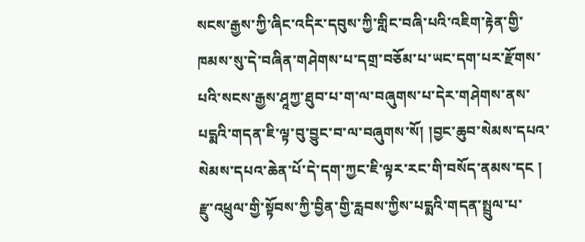སངས་རྒྱས་ཀྱི་ཞིང་འདིར་དབུས་ཀྱི་གླིང་བཞི་པའི་འཇིག་རྟེན་གྱི་ཁམས་སུ་དེ་བཞིན་གཤེགས་པ་དགྲ་བཅོམ་པ་ཡང་དག་པར་རྫོགས་པའི་སངས་རྒྱས་ཤཱཀྱ་ཐུབ་པ་ག་ལ་བཞུགས་པ་དེར་གཤེགས་ནས་པདྨའི་གདན་ཇི་ལྟ་བུ་བྱུང་བ་ལ་བཞུགས་སོ། །བྱང་ཆུབ་སེམས་དཔའ་སེམས་དཔའ་ཆེན་པོ་དེ་དག་ཀྱང་ཇི་ལྟར་རང་གི་བསོད་ནམས་དང ། རྫུ་འཕྲུལ་གྱི་སྟོབས་ཀྱི་བྱིན་གྱི་རླབས་ཀྱིས་པདྨའི་གདན་སྤྲུལ་པ་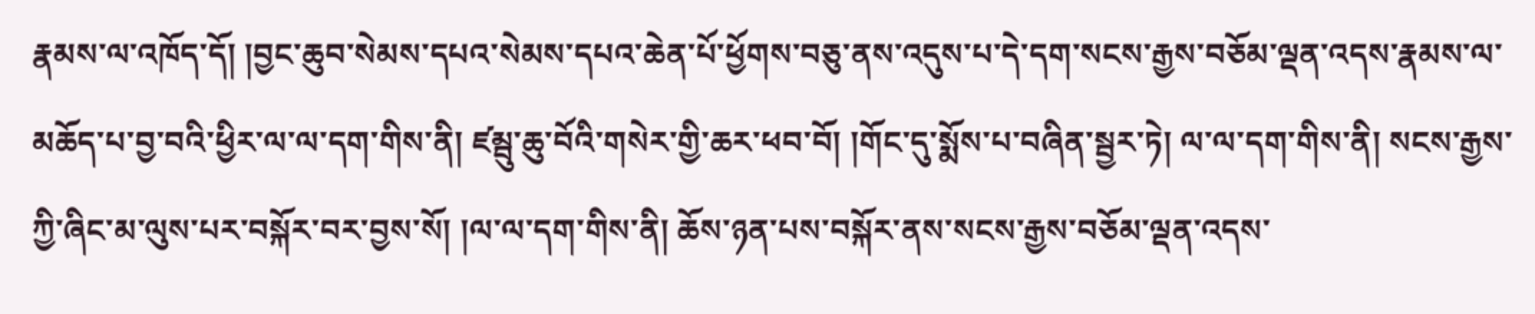རྣམས་ལ་འཁོད་དོ། །བྱང་ཆུབ་སེམས་དཔའ་སེམས་དཔའ་ཆེན་པོ་ཕྱོགས་བཅུ་ནས་འདུས་པ་དེ་དག་སངས་རྒྱས་བཅོམ་ལྡན་འདས་རྣམས་ལ་མཆོད་པ་བྱ་བའི་ཕྱིར་ལ་ལ་དག་གིས་ནི། ཛམྦུ་ཆུ་བོའི་གསེར་གྱི་ཆར་ཕབ་བོ། །གོང་དུ་སྨོས་པ་བཞིན་སྦྱར་ཏེ། ལ་ལ་དག་གིས་ནི། སངས་རྒྱས་ཀྱི་ཞིང་མ་ལུས་པར་བསྐོར་བར་བྱས་སོ། །ལ་ལ་དག་གིས་ནི། ཆོས་ཉན་པས་བསྐོར་ནས་སངས་རྒྱས་བཅོམ་ལྡན་འདས་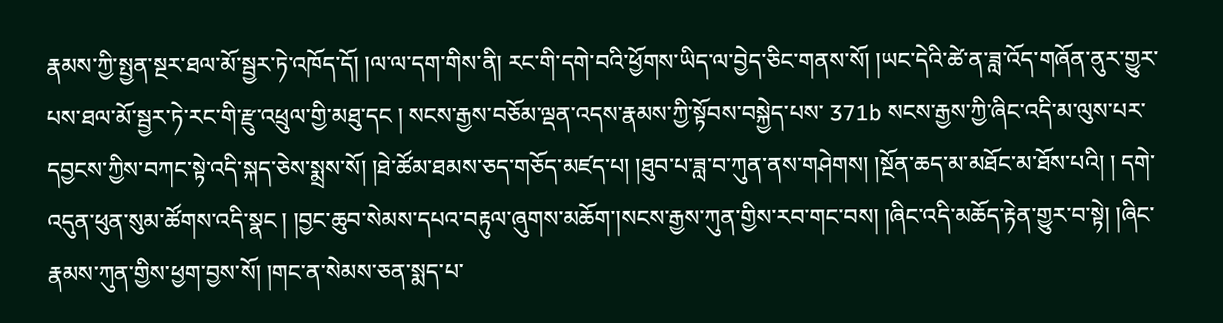རྣམས་ཀྱི་སྤྱན་སྔར་ཐལ་མོ་སྦྱར་ཏེ་འཁོད་དོ། །ལ་ལ་དག་གིས་ནི། རང་གི་དགེ་བའི་ཕྱོགས་ཡིད་ལ་བྱེད་ཅིང་གནས་སོ། །ཡང་དེའི་ཚེ་ན་ཟླ་འོད་གཞོན་ནུར་གྱུར་པས་ཐལ་མོ་སྦྱར་ཏེ་རང་གི་རྫུ་འཕྲུལ་གྱི་མཐུ་དང ། སངས་རྒྱས་བཅོམ་ལྡན་འདས་རྣམས་ཀྱི་སྟོབས་བསྐྱེད་པས་ 371b སངས་རྒྱས་ཀྱི་ཞིང་འདི་མ་ལུས་པར་དབྱངས་ཀྱིས་བཀང་སྟེ་འདི་སྐད་ཅེས་སྨྲས་སོ། །ཐེ་ཚོམ་ཐམས་ཅད་གཅོད་མཛད་པ། །ཐུབ་པ་ཟླ་བ་ཀུན་ནས་གཤེགས། །སྔོན་ཆད་མ་མཐོང་མ་ཐོས་པའི། ། དགེ་འདུན་ཕུན་སུམ་ཚོགས་འདི་སྣང ། །བྱང་ཆུབ་སེམས་དཔའ་བརྟུལ་ཞུགས་མཆོག་།སངས་རྒྱས་ཀུན་གྱིས་རབ་གང་བས། །ཞིང་འདི་མཆོད་རྟེན་གྱུར་བ་སྟེ། །ཞིང་རྣམས་ཀུན་གྱིས་ཕྱག་བྱས་སོ། །གང་ན་སེམས་ཅན་སྨད་པ་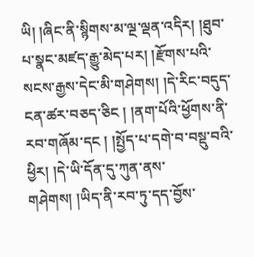ཡི། །ཞིང་ནི་སྙིགས་མ་ལྔ་ལྡན་འདིར། །ཐུབ་པ་སྣང་མཛད་རྒྱུ་མེད་པར། །རྫོགས་པའི་སངས་རྒྱས་དེང་མི་གཤེགས། །དེ་རིང་བདུད་ངན་ཚར་བཅད་ཅིང ། །ནག་པོའི་ཕྱོགས་ནི་རབ་གཞོམ་དང ། །སྤྱོད་པ་དགེ་བ་བསྡུ་བའི་ཕྱིར། །དེ་ཡི་དོན་དུ་ཀུན་ནས་གཤེགས། །ཡིད་ནི་རབ་ཏུ་དད་བྱོས་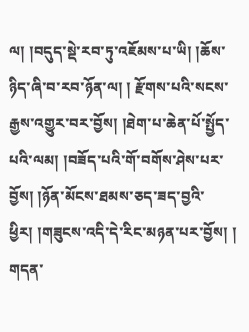ལ། །བདུད་སྡེ་རབ་ཏུ་འཇོམས་པ་ཡི། །ཆོས་ཉིད་ཞི་བ་རབ་ཉོན་ལ། ། རྫོགས་པའི་སངས་རྒྱས་འགྱུར་བར་བྱོས། །ཐེག་པ་ཆེན་པོ་སྤྱོད་པའི་ལམ། །བཟོད་པའི་གོ་བགོས་ཤེས་པར་བྱོས། །ཉོན་མོངས་ཐམས་ཅད་ཟད་བྱའི་ཕྱིར། །གཟུངས་འདི་དེ་རིང་མཉན་པར་བྱོས། ། གདན་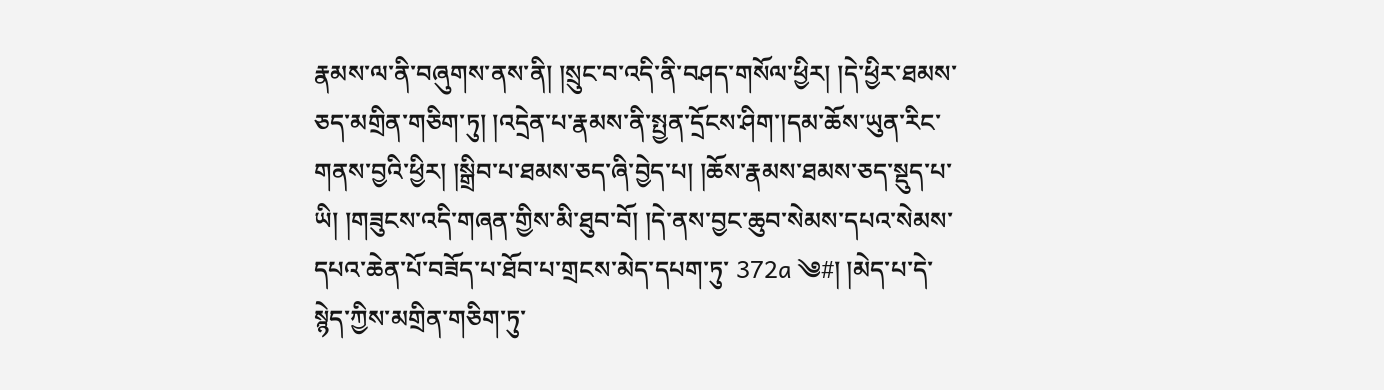རྣམས་ལ་ནི་བཞུགས་ནས་ནི། །སྲུང་བ་འདི་ནི་བཤད་གསོལ་ཕྱིར། །དེ་ཕྱིར་ཐམས་ཅད་མགྲིན་གཅིག་ཏུ། །འདྲེན་པ་རྣམས་ནི་སྤྱན་དྲོངས་ཤིག་།དམ་ཆོས་ཡུན་རིང་གནས་བྱའི་ཕྱིར། །སྒྲིབ་པ་ཐམས་ཅད་ཞི་བྱེད་པ། །ཆོས་རྣམས་ཐམས་ཅད་སྡུད་པ་ཡི། །གཟུངས་འདི་གཞན་གྱིས་མི་ཐུབ་བོ། །དེ་ནས་བྱང་ཆུབ་སེམས་དཔའ་སེམས་དཔའ་ཆེན་པོ་བཟོད་པ་ཐོབ་པ་གྲངས་མེད་དཔག་ཏུ་ 372a ༄#། །མེད་པ་དེ་སྙེད་ཀྱིས་མགྲིན་གཅིག་ཏུ་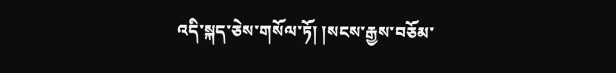འདི་སྐད་ཅེས་གསོལ་ཏོ། །སངས་རྒྱས་བཅོམ་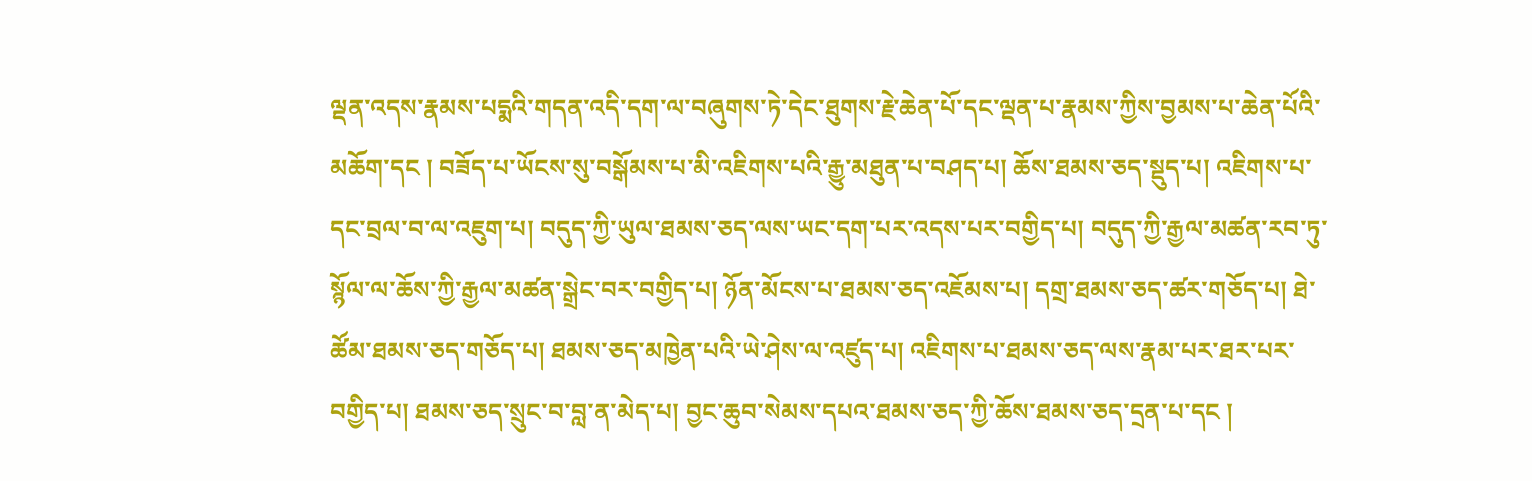ལྡན་འདས་རྣམས་པདྨའི་གདན་འདི་དག་ལ་བཞུགས་ཏེ་དེང་ཐུགས་རྗེ་ཆེན་པོ་དང་ལྡན་པ་རྣམས་ཀྱིས་བྱམས་པ་ཆེན་པོའི་མཆོག་དང ། བཟོད་པ་ཡོངས་སུ་བསྒོམས་པ་མི་འཇིགས་པའི་རྒྱུ་མཐུན་པ་བཤད་པ། ཆོས་ཐམས་ཅད་སྡུད་པ། འཇིགས་པ་དང་བྲལ་བ་ལ་འཇུག་པ། བདུད་ཀྱི་ཡུལ་ཐམས་ཅད་ལས་ཡང་དག་པར་འདས་པར་བགྱིད་པ། བདུད་ཀྱི་རྒྱལ་མཚན་རབ་ཏུ་སྙོལ་ལ་ཆོས་ཀྱི་རྒྱལ་མཚན་སྒྲེང་བར་བགྱིད་པ། ཉོན་མོངས་པ་ཐམས་ཅད་འཇོམས་པ། དགྲ་ཐམས་ཅད་ཚར་གཅོད་པ། ཐེ་ཚོམ་ཐམས་ཅད་གཅོད་པ། ཐམས་ཅད་མཁྱེན་པའི་ཡེ་ཤེས་ལ་འཛུད་པ། འཇིགས་པ་ཐམས་ཅད་ལས་རྣམ་པར་ཐར་པར་བགྱིད་པ། ཐམས་ཅད་སྲུང་བ་བླ་ན་མེད་པ། བྱང་ཆུབ་སེམས་དཔའ་ཐམས་ཅད་ཀྱི་ཆོས་ཐམས་ཅད་དྲན་པ་དང །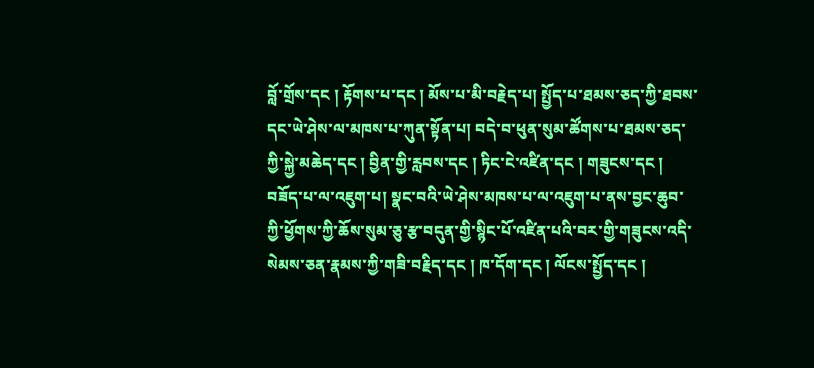བློ་གྲོས་དང ། རྟོགས་པ་དང ། མོས་པ་མི་བརྗེད་པ། སྤྱོད་པ་ཐམས་ཅད་ཀྱི་ཐབས་དང་ཡེ་ཤེས་ལ་མཁས་པ་ཀུན་སྟོན་པ། བདེ་བ་ཕུན་སུམ་ཚོགས་པ་ཐམས་ཅད་ཀྱི་སྐྱེ་མཆེད་དང ། བྱིན་གྱི་རླབས་དང ། ཏིང་ངེ་འཛིན་དང ། གཟུངས་དང ། བཟོད་པ་ལ་འཇུག་པ། སྣང་བའི་ཡེ་ཤེས་མཁས་པ་ལ་འཇུག་པ་ནས་བྱང་ཆུབ་ཀྱི་ཕྱོགས་ཀྱི་ཆོས་སུམ་ཅུ་རྩ་བདུན་གྱི་སྙིང་པོ་འཛིན་པའི་བར་གྱི་གཟུངས་འདི་སེམས་ཅན་རྣམས་ཀྱི་གཟི་བརྗིད་དང ། ཁ་དོག་དང ། ལོངས་སྤྱོད་དང །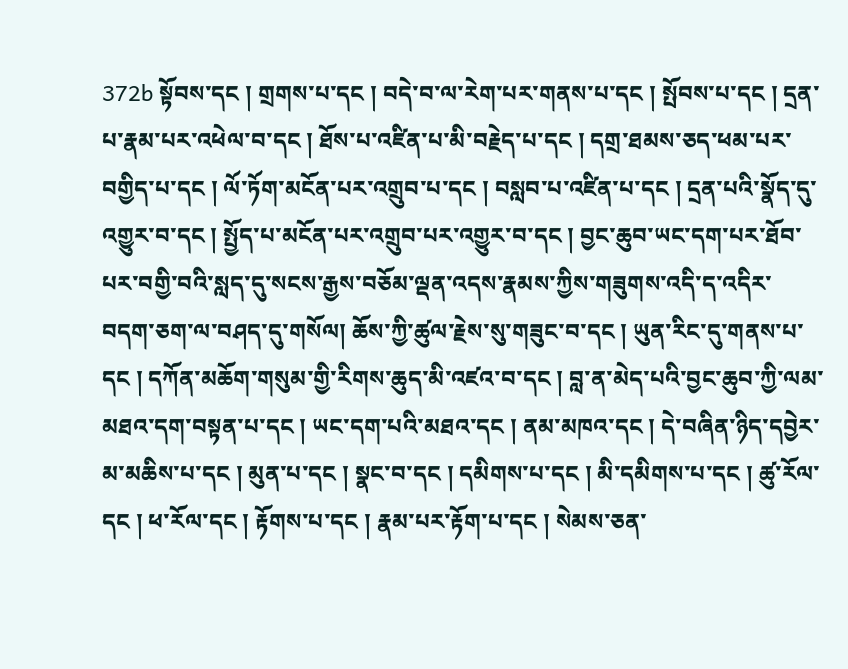372b སྟོབས་དང ། གྲགས་པ་དང ། བདེ་བ་ལ་རེག་པར་གནས་པ་དང ། སྤོབས་པ་དང ། དྲན་པ་རྣམ་པར་འཕེལ་བ་དང ། ཐོས་པ་འཛིན་པ་མི་བརྗེད་པ་དང ། དགྲ་ཐམས་ཅད་ཕམ་པར་བགྱིད་པ་དང ། ལོ་ཏོག་མངོན་པར་འགྲུབ་པ་དང ། བསླབ་པ་འཛིན་པ་དང ། དྲན་པའི་སྣོད་དུ་འགྱུར་བ་དང ། སྤྱོད་པ་མངོན་པར་འགྲུབ་པར་འགྱུར་བ་དང ། བྱང་ཆུབ་ཡང་དག་པར་ཐོབ་པར་བགྱི་བའི་སླད་དུ་སངས་རྒྱས་བཅོམ་ལྡན་འདས་རྣམས་ཀྱིས་གཟུགས་འདི་ད་འདིར་བདག་ཅག་ལ་བཤད་དུ་གསོལ། ཆོས་ཀྱི་ཚུལ་རྗེས་སུ་གཟུང་བ་དང ། ཡུན་རིང་དུ་གནས་པ་དང ། དཀོན་མཆོག་གསུམ་གྱི་རིགས་ཆུད་མི་འཛའ་བ་དང ། བླ་ན་མེད་པའི་བྱང་ཆུབ་ཀྱི་ལམ་མཐའ་དག་བསྟན་པ་དང ། ཡང་དག་པའི་མཐའ་དང ། ནམ་མཁའ་དང ། དེ་བཞིན་ཉིད་དབྱེར་མ་མཆིས་པ་དང ། མུན་པ་དང ། སྣང་བ་དང ། དམིགས་པ་དང ། མི་དམིགས་པ་དང ། ཚུ་རོལ་དང ། ཕ་རོལ་དང ། རྟོགས་པ་དང ། རྣམ་པར་རྟོག་པ་དང ། སེམས་ཅན་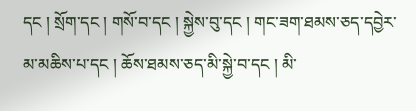དང ། སྲོག་དང ། གསོ་བ་དང ། སྐྱེས་བུ་དང ། གང་ཟག་ཐམས་ཅད་དབྱེར་མ་མཆིས་པ་དང ། ཆོས་ཐམས་ཅད་མི་སྐྱེ་བ་དང ། མི་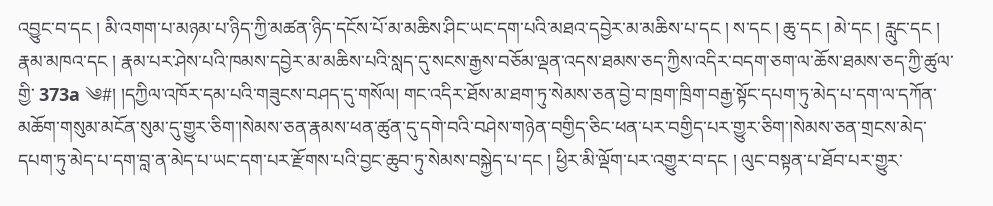འབྱུང་བ་དང ། མི་འགག་པ་མཉམ་པ་ཉིད་ཀྱི་མཚན་ཉིད་དངོས་པོ་མ་མཆིས་ཤིང་ཡང་དག་པའི་མཐའ་དབྱེར་མ་མཆིས་པ་དང ། ས་དང ། ཆུ་དང ། མེ་དང ། རླུང་དང ། རྣམ་མཁའ་དང ། རྣམ་པར་ཤེས་པའི་ཁམས་དབྱེར་མ་མཆིས་པའི་སླད་དུ་སངས་རྒྱས་བཅོམ་ལྡན་འདས་ཐམས་ཅད་ཀྱིས་འདིར་བདག་ཅག་ལ་ཆོས་ཐམས་ཅད་ཀྱི་ཚུལ་གྱི་ 373a ༄#། །དཀྱིལ་འཁོར་དམ་པའི་གཟུངས་བཤད་དུ་གསོལ། གང་འདིར་ཐོས་མ་ཐག་ཏུ་སེམས་ཅན་བྱེ་བ་ཁྲག་ཁྲིག་བརྒྱ་སྟོང་དཔག་ཏུ་མེད་པ་དག་ལ་དཀོན་མཆོག་གསུམ་མངོན་སུམ་དུ་གྱུར་ཅིག་།སེམས་ཅན་རྣམས་ཕན་ཚུན་དུ་དགེ་བའི་བཤེས་གཉེན་བགྱིད་ཅིང་ཕན་པར་བགྱིད་པར་གྱུར་ཅིག་།སེམས་ཅན་གྲངས་མེད་དཔག་ཏུ་མེད་པ་དག་བླ་ན་མེད་པ་ཡང་དག་པར་རྫོགས་པའི་བྱང་ཆུབ་ཏུ་སེམས་བསྐྱེད་པ་དང ། ཕྱིར་མི་ལྡོག་པར་འགྱུར་བ་དང ། ལུང་བསྟན་པ་ཐོབ་པར་གྱུར་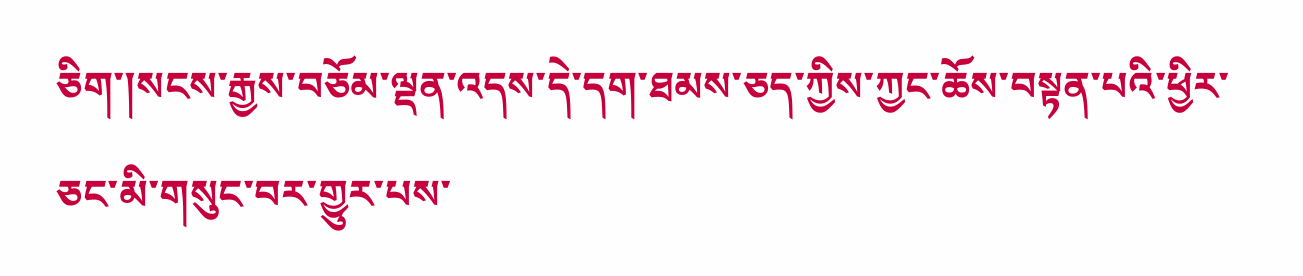ཅིག་།སངས་རྒྱས་བཅོམ་ལྡན་འདས་དེ་དག་ཐམས་ཅད་ཀྱིས་ཀྱང་ཆོས་བསྟན་པའི་ཕྱིར་ཅང་མི་གསུང་བར་གྱུར་པས་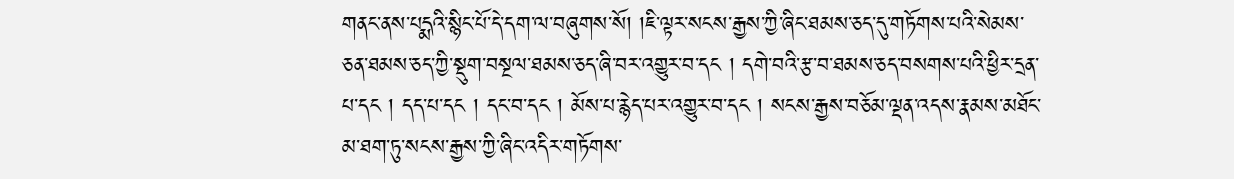གནང་ནས་པདྨའི་སྙིང་པོ་དེ་དག་ལ་བཞུགས་སོ། །ཇི་ལྟར་སངས་རྒྱས་ཀྱི་ཞིང་ཐམས་ཅད་དུ་གཏོགས་པའི་སེམས་ཅན་ཐམས་ཅད་ཀྱི་སྡུག་བསྔལ་ཐམས་ཅད་ཞི་བར་འགྱུར་བ་དང ། དགེ་བའི་རྩ་བ་ཐམས་ཅད་བསགས་པའི་ཕྱིར་དྲན་པ་དང ། དད་པ་དང ། དང་བ་དང ། མོས་པ་རྙེད་པར་འགྱུར་བ་དང ། སངས་རྒྱས་བཅོམ་ལྡན་འདས་རྣམས་མཐོང་མ་ཐག་ཏུ་སངས་རྒྱས་ཀྱི་ཞིང་འདིར་གཏོགས་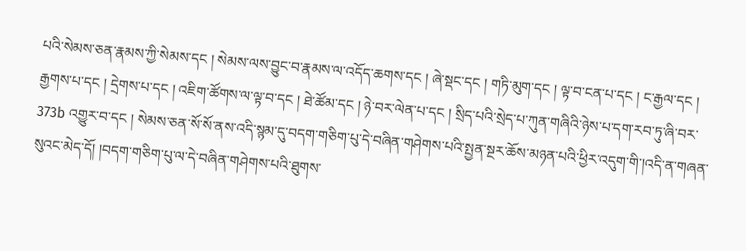པའི་སེམས་ཅན་རྣམས་ཀྱི་སེམས་དང ། སེམས་ལས་བྱུང་བ་རྣམས་ལ་འདོད་ཆགས་དང ། ཞེ་སྡང་དང ། གཏི་མུག་དང ། ལྟ་བ་ངན་པ་དང ། ང་རྒྱལ་དང ། རྒྱགས་པ་དང ། དྲེགས་པ་དང ། འཇིག་ཚོགས་ལ་ལྟ་བ་དང ། ཐེ་ཚོམ་དང ། ཉེ་བར་ལེན་པ་དང ། སྲིད་པའི་སྲེད་པ་ཀུན་གཞིའི་ཉེས་པ་དག་རབ་ཏུ་ཞི་བར་ 373b འགྱུར་བ་དང ། སེམས་ཅན་སོ་སོ་ནས་འདི་སྙམ་དུ་བདག་གཅིག་པུ་དེ་བཞིན་གཤེགས་པའི་སྤྱན་སྔར་ཆོས་མཉན་པའི་ཕྱིར་འདུག་གི་།འདི་ན་གཞན་སུའང་མེད་དོ། །བདག་གཅིག་པུ་ལ་དེ་བཞིན་གཤེགས་པའི་ཐུགས་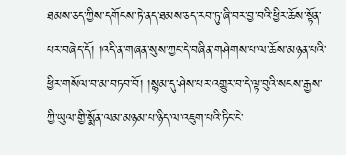ཐམས་ཅད་ཀྱིས་དགོངས་ཏེ་ནད་ཐམས་ཅད་རབ་ཏུ་ཞི་བར་བྱ་བའི་ཕྱིར་ཆོས་སྟོན་པར་བཞེད་དོ། །འདི་ན་གཞན་སུས་ཀྱང་དེ་བཞིན་གཤེགས་པ་ལ་ཆོས་མཉན་པའི་ཕྱིར་གསོལ་བ་མ་བཏབ་བོ། །སྙམ་དུ་ཤེས་པར་འགྱུར་བ་དེ་ལྟ་བུའི་སངས་རྒྱས་ཀྱི་ཡུལ་གྱི་སྨོན་ལམ་མཉམ་པ་ཉིད་ལ་འཇུག་པའི་ཏིང་ངེ་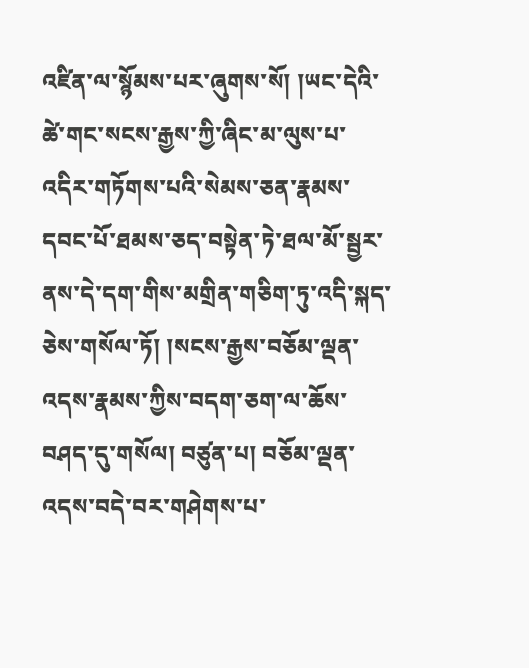འཛིན་ལ་སྙོམས་པར་ཞུགས་སོ། །ཡང་དེའི་ཚེ་གང་སངས་རྒྱས་ཀྱི་ཞིང་མ་ལུས་པ་འདིར་གཏོགས་པའི་སེམས་ཅན་རྣམས་དབང་པོ་ཐམས་ཅད་བསྟེན་ཏེ་ཐལ་མོ་སྦྱར་ནས་དེ་དག་གིས་མགྲིན་གཅིག་ཏུ་འདི་སྐད་ཅེས་གསོལ་ཏོ། །སངས་རྒྱས་བཅོམ་ལྡན་འདས་རྣམས་ཀྱིས་བདག་ཅག་ལ་ཆོས་བཤད་དུ་གསོལ། བཙུན་པ། བཅོམ་ལྡན་འདས་བདེ་བར་གཤེགས་པ་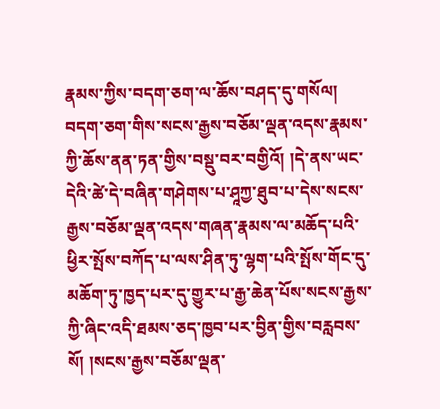རྣམས་ཀྱིས་བདག་ཅག་ལ་ཆོས་བཤད་དུ་གསོལ། བདག་ཅག་གིས་སངས་རྒྱས་བཅོམ་ལྡན་འདས་རྣམས་ཀྱི་ཆོས་ནན་ཏན་གྱིས་བསྡུ་བར་བགྱིའོ། །དེ་ནས་ཡང་དེའི་ཚེ་དེ་བཞིན་གཤེགས་པ་ཤཱཀྱ་ཐུབ་པ་དེས་སངས་རྒྱས་བཅོམ་ལྡན་འདས་གཞན་རྣམས་ལ་མཆོད་པའི་ཕྱིར་སྤོས་བཀོད་པ་ལས་ཤིན་ཏུ་ལྷག་པའི་སྤོས་གོང་དུ་མཆོག་ཏུ་ཁྱད་པར་དུ་གྱུར་པ་རྒྱ་ཆེན་པོས་སངས་རྒྱས་ཀྱི་ཞིང་འདི་ཐམས་ཅད་ཁྱབ་པར་བྱིན་གྱིས་བརླབས་སོ། །སངས་རྒྱས་བཅོམ་ལྡན་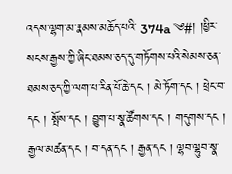འདས་ལྷག་མ་རྣམས་མཆོད་པའི་ 374a ༄#། །ཕྱིར་སངས་རྒྱས་ཀྱི་ཞིང་ཐམས་ཅད་དུ་གཏོགས་པའི་སེམས་ཅན་ཐམས་ཅད་ཀྱི་ལག་པ་རིན་པོ་ཆེ་དང ། མེ་ཏོག་དང ། ཕྲེང་བ་དང ། སྤོས་དང ། བྱུག་པ་སྣ་ཚོགས་དང ། གདུགས་དང ། རྒྱལ་མཚན་དང ། བ་དན་དང ། རྒྱན་དང ། ལྷབ་ལྷུབ་སྣ་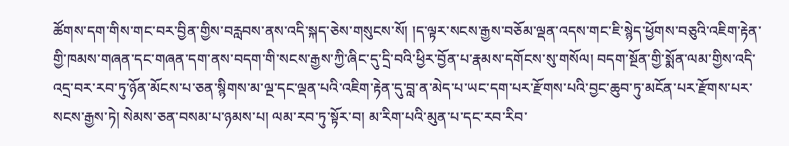ཚོགས་དག་གིས་གང་བར་བྱིན་གྱིས་བརླབས་ནས་འདི་སྐད་ཅེས་གསུངས་སོ། །ད་ལྟར་སངས་རྒྱས་བཅོམ་ལྡན་འདས་གང་ཇི་སྙེད་ཕྱོགས་བཅུའི་འཇིག་རྟེན་གྱི་ཁམས་གཞན་དང་གཞན་དག་ནས་བདག་གི་སངས་རྒྱས་ཀྱི་ཞིང་དུ་དྲི་བའི་ཕྱིར་བྱོན་པ་རྣམས་དགོངས་སུ་གསོལ། བདག་སྔོན་གྱི་སྨོན་ལམ་གྱིས་འདི་འདྲ་བར་རབ་ཏུ་ཉོན་མོངས་པ་ཅན་སྙིགས་མ་ལྔ་དང་ལྡན་པའི་འཇིག་རྟེན་དུ་བླ་ན་མེད་པ་ཡང་དག་པར་རྫོགས་པའི་བྱང་ཆུབ་ཏུ་མངོན་པར་རྫོགས་པར་སངས་རྒྱས་ཏེ། སེམས་ཅན་བསམ་པ་ཉམས་པ། ལམ་རབ་ཏུ་སྟོར་བ། མ་རིག་པའི་མུན་པ་དང་རབ་རིབ་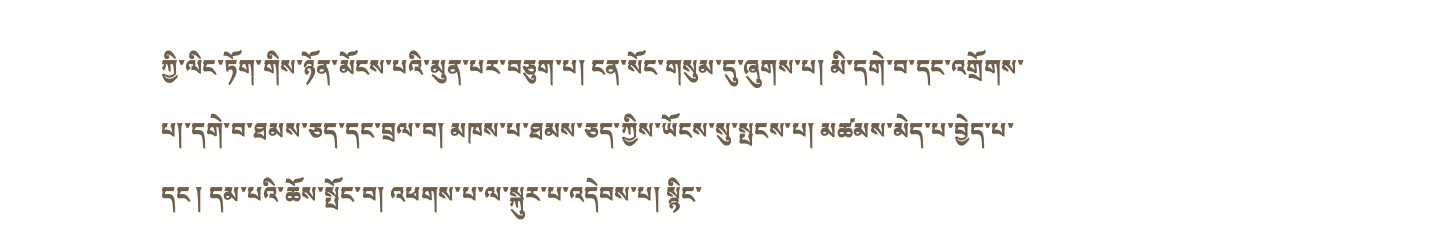ཀྱི་ལིང་ཏོག་གིས་ཉོན་མོངས་པའི་མུན་པར་བཅུག་པ། ངན་སོང་གསུམ་དུ་ཞུགས་པ། མི་དགེ་བ་དང་འགྲོགས་པ།་དགེ་བ་ཐམས་ཅད་དང་བྲལ་བ། མཁས་པ་ཐམས་ཅད་ཀྱིས་ཡོངས་སུ་སྤངས་པ། མཚམས་མེད་པ་བྱེད་པ་དང ། དམ་པའི་ཆོས་སྤོང་བ། འཕགས་པ་ལ་སྐུར་པ་འདེབས་པ། སྙིང་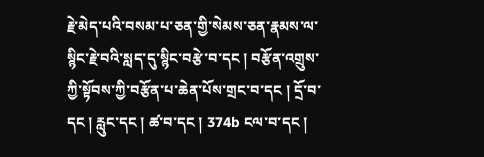རྗེ་མེད་པའི་བསམ་པ་ཅན་གྱི་སེམས་ཅན་རྣམས་ལ་སྙིང་རྗེ་བའི་སླད་དུ་སྙིང་བརྩེ་བ་དང ། བརྩོན་འགྲུས་ཀྱི་སྟོབས་ཀྱི་བརྩོན་པ་ཆེན་པོས་གྲང་བ་དང ། དྲོ་བ་དང ། རླུང་དང ། ཚ་བ་དང ། 374b ངལ་བ་དང །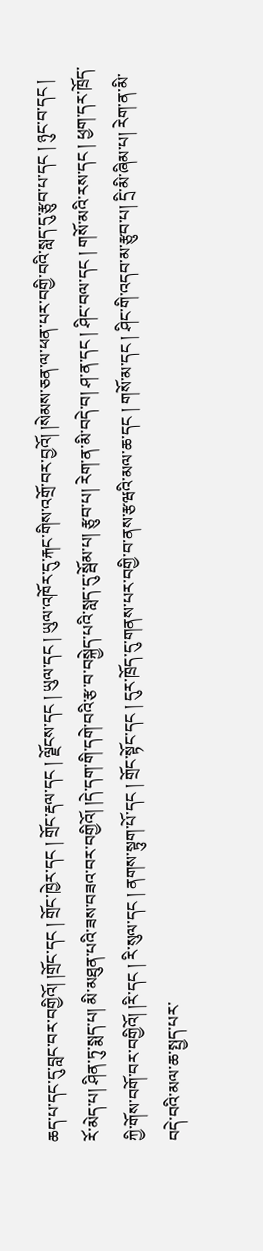ཆད་པ་དང་དུ་བླང་བར་བགྱིའོ། །གྲོང་དང ། གྲོང་ཁྱེར་དང ། གྲོང་རྡལ་དང ། ལྗོངས་དང ། ཡུལ་དང ། ཡུལ་འཁོར་དུ་རྐང་གིས་འགྲོ་བར་བྱའོ། །སེམས་ཅན་ལ་ཕན་པར་བགྱི་བའི་སླད་དུ་རྩུབ་པ་དང ། ཉུང་བ་དང ། རོ་མེད་པ། ཤིན་ཏུ་སྨད་པ། མི་མཐུན་པའི་ཟས་བཟའ་བར་བགྱིའོ། །དེ་དག་གི་དགེ་བའི་རྩ་བ་བསྐྱེད་པའི་སླད་དུ་སྦོམ་པ། རྩུབ་པ། རེག་ན་མི་བདེ་བ། ཤ་ན་དང ། ཤིང་བལ་དང ། གསོ་མའི་རས་དང ། ཕྱག་དར་ཁྲོད་ཀྱི་གོས་བགོ་བར་བགྱིའོ། །རི་དང ། རི་སུལ་དང ། ནགས་སྟུག་པོ་དང ། གྲོང་སྟོང་དང ། དུར་ཁྲོད་དུ་གནས་པར་བགྱི་བ་ནས་རྩཝའི་མལ་ཆ་དང ། གསོ་མ་དང ། ཤིང་གི་འདབ་མ་རྩུབ་པ། དྲི་མི་ཞིམ་པ། རེག་ན་མི་བདེ་བའི་མལ་ཆ་སྤྱད་པར་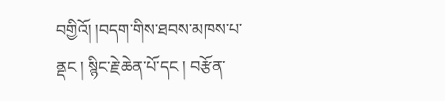བགྱིའོ། །བདག་གིས་ཐབས་མཁས་པ་ནྡང ། སྙིང་རྗེ་ཆེན་པོ་དང ། བརྩོན་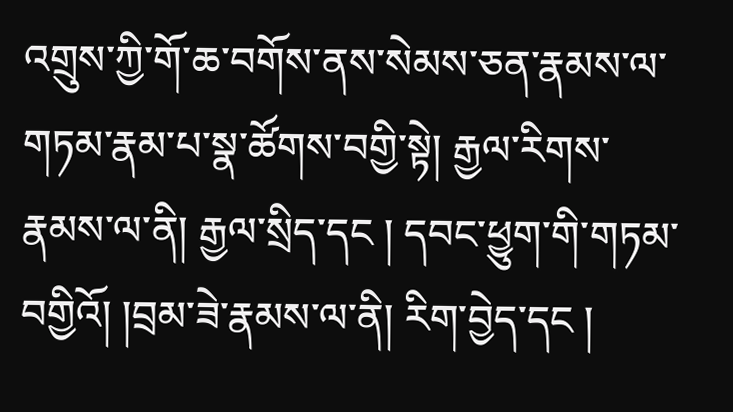འགྲུས་ཀྱི་གོ་ཆ་བགོས་ནས་སེམས་ཅན་རྣམས་ལ་གཏམ་རྣམ་པ་སྣ་ཚོགས་བགྱི་སྟེ། རྒྱལ་རིགས་རྣམས་ལ་ནི། རྒྱལ་སྲིད་དང ། དབང་ཕྱུག་གི་གཏམ་བགྱིའོ། །བྲམ་ཟེ་རྣམས་ལ་ནི། རིག་བྱེད་དང །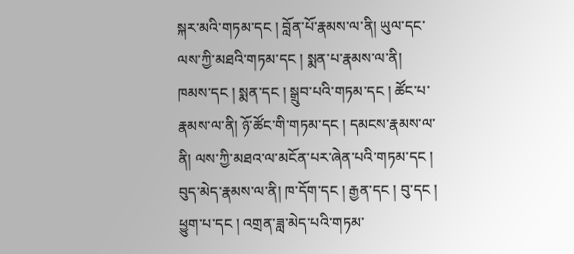སྐར་མའི་གཏམ་དང ། བློན་པོ་རྣམས་ལ་ནི། ཡུལ་དང་ལས་ཀྱི་མཐའི་གཏམ་དང ། སྨན་པ་རྣམས་ལ་ནི། ཁམས་དང ། སྨན་དང ། སྒྲུབ་པའི་གཏམ་དང ། ཚོང་པ་རྣམས་ལ་ནི། ཉོ་ཚོང་གི་གཏམ་དང ། དམངས་རྣམས་ལ་ནི། ལས་ཀྱི་མཐའ་ལ་མངོན་པར་ཞེན་པའི་གཏམ་དང ། བུད་མེད་རྣམས་ལ་ནི། ཁ་དོག་དང ། རྒྱན་དང ། བུ་དང ། ཕྱུག་པ་དང ། འགྲན་ཟླ་མེད་པའི་གཏམ་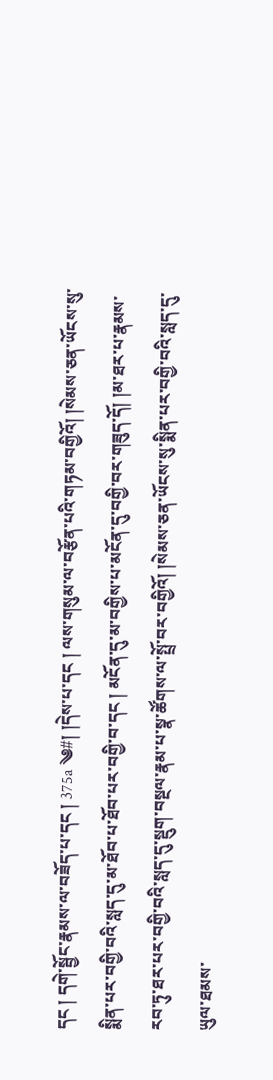དང ། དགེ་སྦྱོང་རྣམས་ལ་བཟོད་པ་དང ། 375a ༄#། །དེས་པ་དང ། ལས་གསུམ་ལ་བརྩོན་པའི་གཏམ་བགྱིའོ། །སེམས་ཅན་ཡོངས་སུ་སྨིན་པར་བགྱི་བའི་སླད་དུ་མ་ཐོབ་པ་ཐོབ་པར་བགྱི་བ་དང ། མངོན་དུ་མ་བགྱིས་པ་མངོན་དུ་བགྱི་བར་གཟུད་དོ། །མ་ཐར་པ་རྣམས་རབ་ཏུ་ཐར་པར་བགྱི་བའི་སླད་དུ་སྡུག་བསྔལ་རྣམ་པ་སྣ་ཚོགས་ལ་སྤྲོ་བར་བགྱིའོ། །སེམས་ཅན་ཡོངས་སུ་སྨིན་པར་བགྱི་བའི་སླད་དུ་ཡུལ་ཐམས་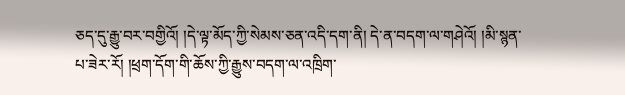ཅད་དུ་རྒྱུ་བར་བགྱིའོ། །དེ་ལྟ་མོད་ཀྱི་སེམས་ཅན་འདི་དག་ནི། དེ་ན་བདག་ལ་གཤེའོ། །མི་སྙན་པ་ཟེར་རོ། །ཕྲག་དོག་གི་ཆོས་ཀྱི་རྒྱུས་བདག་ལ་འཁྲིག་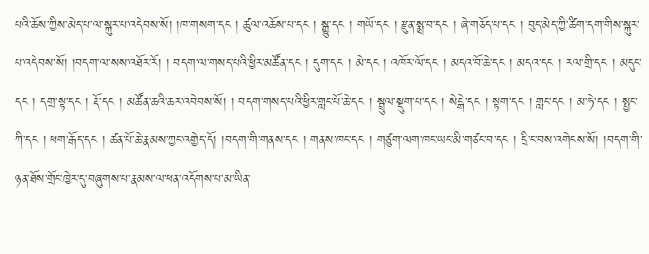པའི་ཆོས་ཀྱིས་མེད་པ་ལ་སྐུར་པ་འདེབས་སོ། །ཁ་གསག་དང ། ཚུལ་འཆོས་པ་དང ། སྒྱུ་དང ། གཡོ་དང ། རྫུན་སྨྲ་བ་དང ། ཞེ་གཅོད་པ་དང ། བུད་མེད་ཀྱི་ཚིག་དག་གིས་སྐུར་པ་འདེབས་སོ། །བདག་ལ་སས་འཐོར་རོ། ། བདག་ལ་གསད་པའི་ཕྱིར་མཚོན་དང ། དུག་དང ། མེ་དང ། འཁོར་ལོ་དང ། མདའ་བོ་ཆེ་དང ། མདའ་དང ། རལ་གྲི་དང ། མདུང་དང ། དགྲ་སྟ་དང ། རྡོ་དང ། མཚོན་ཆའི་ཆར་འབེབས་སོ། ། བདག་གསད་པའི་ཕྱིར་གླང་པོ་ཆེ་དང ། སྦྲུལ་སྡུག་པ་དང ། སེངྒེ་དང ། སྟག་དང ། གླང་དང ། མ་ཧེ་དང ། སྤྱང་ཀི་དང ། ཕག་རྒོད་དང ། ཚན་པོ་ཆེ་རྣམས་ཀྱང་འགྱེད་དོ། །བདག་གི་གནས་དང ། གནས་ཁང་དང ། གཙུག་ལག་ཁང་ཡང་མི་གཙང་བ་དང ། དྲི་ང་བས་འགེངས་སོ། །བདག་གི་ཉན་ཐོས་གྲོང་ཁྱེར་དུ་བཞུགས་པ་རྣམས་ལ་ཕན་འདོགས་པ་མ་ཡིན་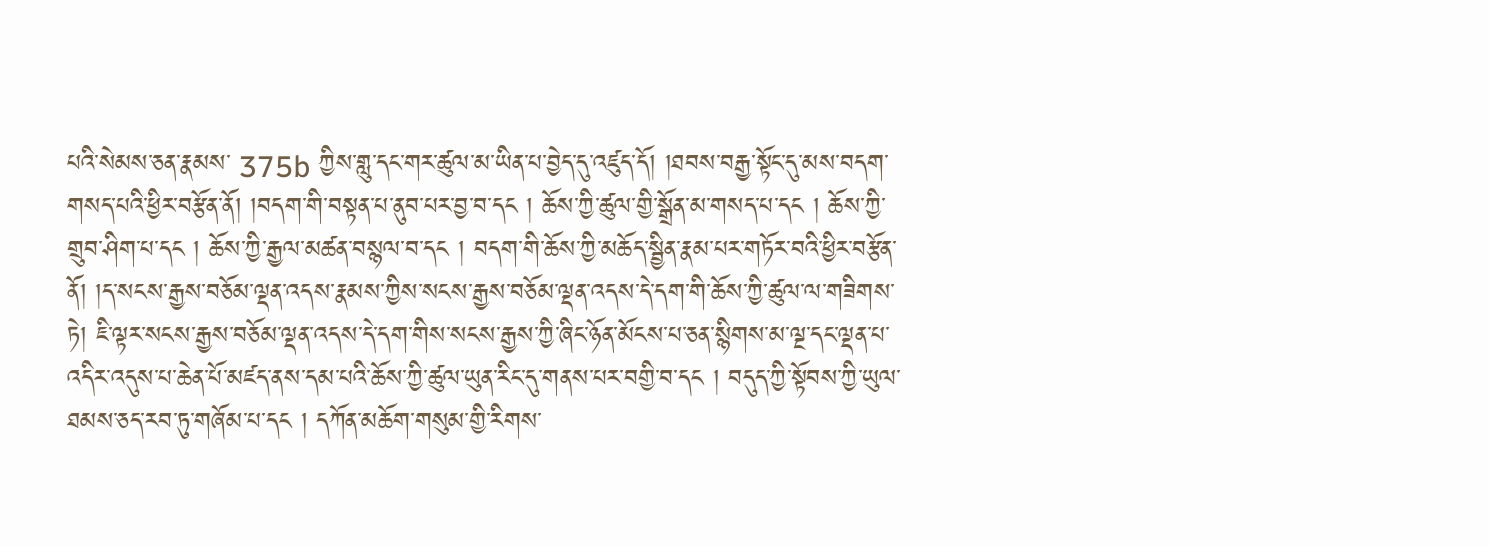པའི་སེམས་ཅན་རྣམས་ 375b ཀྱིས་གླུ་དང་གར་ཚུལ་མ་ཡིན་པ་བྱེད་དུ་འཛུད་དོ། །ཐབས་བརྒྱ་སྟོང་དུ་མས་བདག་གསད་པའི་ཕྱིར་བརྩོན་ནོ། །བདག་གི་བསྟན་པ་ནུབ་པར་བྱ་བ་དང ། ཆོས་ཀྱི་ཚུལ་གྱི་སྒྲོན་མ་གསད་པ་དང ། ཆོས་ཀྱི་གྲུབ་ཤིག་པ་དང ། ཆོས་ཀྱི་རྒྱལ་མཚན་བསྙལ་བ་དང ། བདག་གི་ཆོས་ཀྱི་མཆོད་སྦྱིན་རྣམ་པར་གཏོར་བའི་ཕྱིར་བརྩོན་ནོ། །ད་སངས་རྒྱས་བཅོམ་ལྡན་འདས་རྣམས་ཀྱིས་སངས་རྒྱས་བཅོམ་ལྡན་འདས་དེ་དག་གི་ཆོས་ཀྱི་ཚུལ་ལ་གཟིགས་ཏེ། ཇི་ལྟར་སངས་རྒྱས་བཅོམ་ལྡན་འདས་དེ་དག་གིས་སངས་རྒྱས་ཀྱི་ཞིང་ཉོན་མོངས་པ་ཅན་སྙིགས་མ་ལྔ་དང་ལྡན་པ་འདིར་འདུས་པ་ཆེན་པོ་མཛད་ནས་དམ་པའི་ཆོས་ཀྱི་ཚུལ་ཡུན་རིང་དུ་གནས་པར་བགྱི་བ་དང ། བདུད་ཀྱི་སྟོབས་ཀྱི་ཡུལ་ཐམས་ཅད་རབ་ཏུ་གཞོམ་པ་དང ། དཀོན་མཆོག་གསུམ་གྱི་རིགས་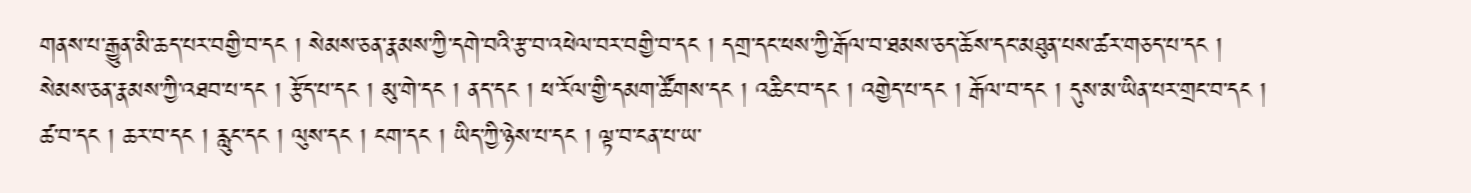གནས་པ་རྒྱུན་མི་ཆད་པར་བགྱི་བ་དང ། སེམས་ཅན་རྣམས་ཀྱི་དགེ་བའི་རྩ་བ་འཕེལ་བར་བགྱི་བ་དང ། དགྲ་དང་ཕས་ཀྱི་རྒོལ་བ་ཐམས་ཅད་ཆོས་དང་མཐུན་པས་ཚར་གཅད་པ་དང ། སེམས་ཅན་རྣམས་ཀྱི་འཐབ་པ་དང ། རྩོད་པ་དང ། མུ་གེ་དང ། ནད་དང ། ཕ་རོལ་གྱི་དམག་ཚོགས་དང ། འཆིང་བ་དང ། འགྱེད་པ་དང ། རྒོལ་བ་དང ། དུས་མ་ཡིན་པར་གྲང་བ་དང ། ཚ་བ་དང ། ཆར་བ་དང ། རླུང་དང ། ལུས་དང ། ངག་དང ། ཡིད་ཀྱི་ཉེས་པ་དང ། ལྟ་བ་ངན་པ་ཡ་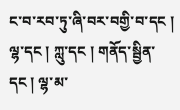ང་བ་རབ་ཏུ་ཞི་བར་བགྱི་བ་དང ། ལྷ་དང ། ཀླུ་དང ། གནོད་སྦྱིན་དང ། ལྷ་མ་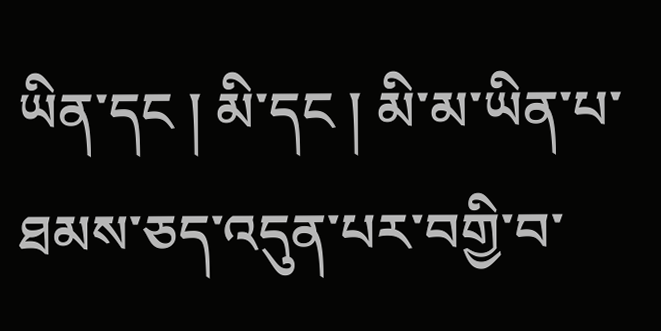ཡིན་དང ། མི་དང ། མི་མ་ཡིན་པ་ཐམས་ཅད་འདུན་པར་བགྱི་བ་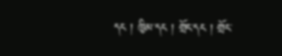དང ། ཁྱིམ་དང ། གྲོང་དང ། གྲོང་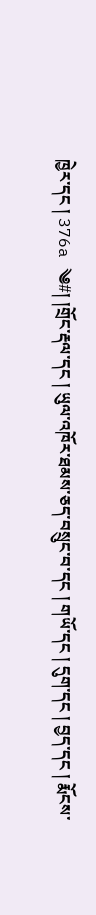ཁྱེར་དང ། 376a ༄#། །གྲོང་རྡལ་དང ། ཡུལ་འཁོར་ཐམས་ཅད་བསྲུང་བ་དང ། གཡོ་དང ། དུག་དང ། བྱད་དང ། རྨོངས་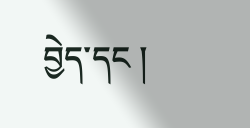བྱེད་དང །